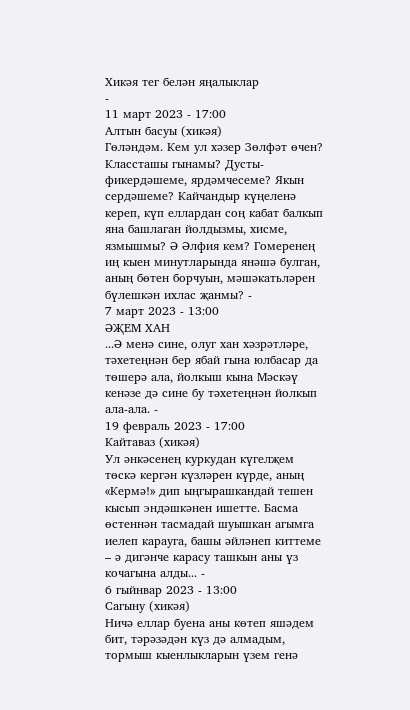Хикәя тег белән яңалыклар
-
11 март 2023 - 17:00
Алтын басуы (хикәя)
Гөләндәм. Кем ул хәзер Зөлфәт өчен? Классташы гынамы? Дусты-фикердәшеме, ярдәмчесеме? Якын сердәшеме? Кайчандыр күңеленә кереп, күп еллардан соң кабат балкып яна башлаган йолдызмы, хисме, язмышмы? Ә Әлфия кем? Гомеренең иң кыен минутларында янәшә булган, аның бөтен борчуын, мәшәкатьләрен бүлешкән ихлас җанмы? -
7 март 2023 - 13:00
ӘҖЕМ ХАН
...Ә менә сине, олуг хан хәзрәтләре, тәхетеңнән бер ябай гына юлбасар да төшерә ала, йолкыш кына Мәскәү кенәзе дә сине бу тәхетеңнән йолкып ала-ала. -
19 февраль 2023 - 17:00
Кайтаваз (хикәя)
Ул әнкәсенең куркудан күгелҗем төскә кергән күзләрен күрде, аның «Кермә!» дип ыңгырашкандай тешен кысып эндәшкәнен ишетте. Басма өстеннән тасмадай шуышкан агымга иелеп карауга, башы әйләнеп киттеме – ә дигәнче карасу ташкын аны үз кочагына алды... -
6 гыйнвар 2023 - 13:00
Сагыну (хикәя)
Ничә еллар буена аны көтеп яшәдем бит, тәрәзәдән күз дә алмадым, тормыш кыенлыкларын үзем генә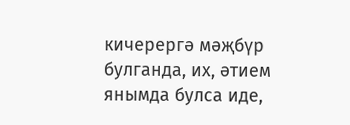кичерергә мәҗбүр булганда, их, әтием янымда булса иде,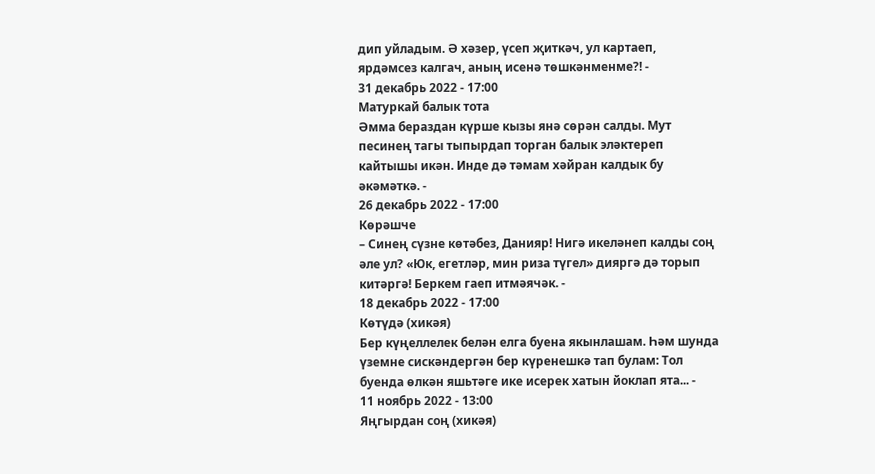дип уйладым. Ә хәзер, үсеп җиткәч, ул картаеп, ярдәмсез калгач, аның исенә төшкәнменме?! -
31 декабрь 2022 - 17:00
Матуркай балык тота
Әмма бераздан күрше кызы янә сөрән салды. Мут песинең тагы тыпырдап торган балык эләктереп кайтышы икән. Инде дә тәмам хәйран калдык бу әкәмәткә. -
26 декабрь 2022 - 17:00
Көрәшче
– Синең сүзне көтәбез, Данияр! Нигә икеләнеп калды соң әле ул? «Юк, егетләр, мин риза түгел» дияргә дә торып китәргә! Беркем гаеп итмәячәк. -
18 декабрь 2022 - 17:00
Көтүдә (хикәя)
Бер күңеллелек белән елга буена якынлашам. Һәм шунда үземне сискәндергән бер күренешкә тап булам: Тол буенда өлкән яшьтәге ике исерек хатын йоклап ята... -
11 ноябрь 2022 - 13:00
Яңгырдан соң (хикәя)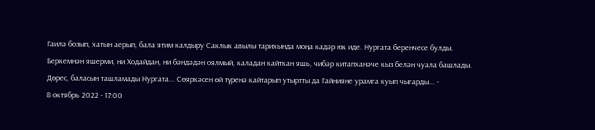Гаилә бозып, хатын аерып, бала ятим калдыру Саклык авылы тарихында моңа кадәр юк иде. Нургата беренчесе булды. Беркемнән яшерми, ни Ходайдан, ни бәндәдән оялмый, каладан кайткан яшь, чибәр китапханәче кыз белән чуала башлады. Дөрес, баласын ташламады Нургата... Сөяркәсен өй түренә кайтарып утыртты да Гайнияне урамга куып чыгарды... -
8 октябрь 2022 - 17:00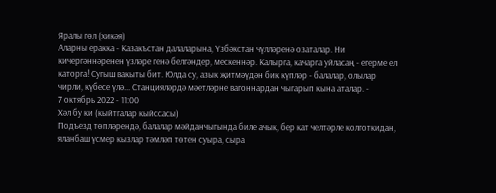Яралы гөл (хикәя)
Аларны еракка - Казакъстан далаларына, Үзбәкстан чүлләренә озаталар. Ни кичергәннәренен үзләре генә белгәндер, мескеннәр. Калырга, качарга уйласаң - егерме ел каторга! Сугыш вакыты бит. Юлда су, азык җитмәүдән бик күпләр - балалар, олылар чирли, күбесе үлә... Станцияләрдә мәетләрне вагоннардан чыгарып кына аталар. -
7 октябрь 2022 - 11:00
Хәл бу ки (кыйтгалар кыйссасы)
Подъезд төпләрендә, балалар мәйданчыгында биле ачык, бер кат челтәрле колготкидан, яланбаш үсмер кызлар тәмләп төтен суыра, сыра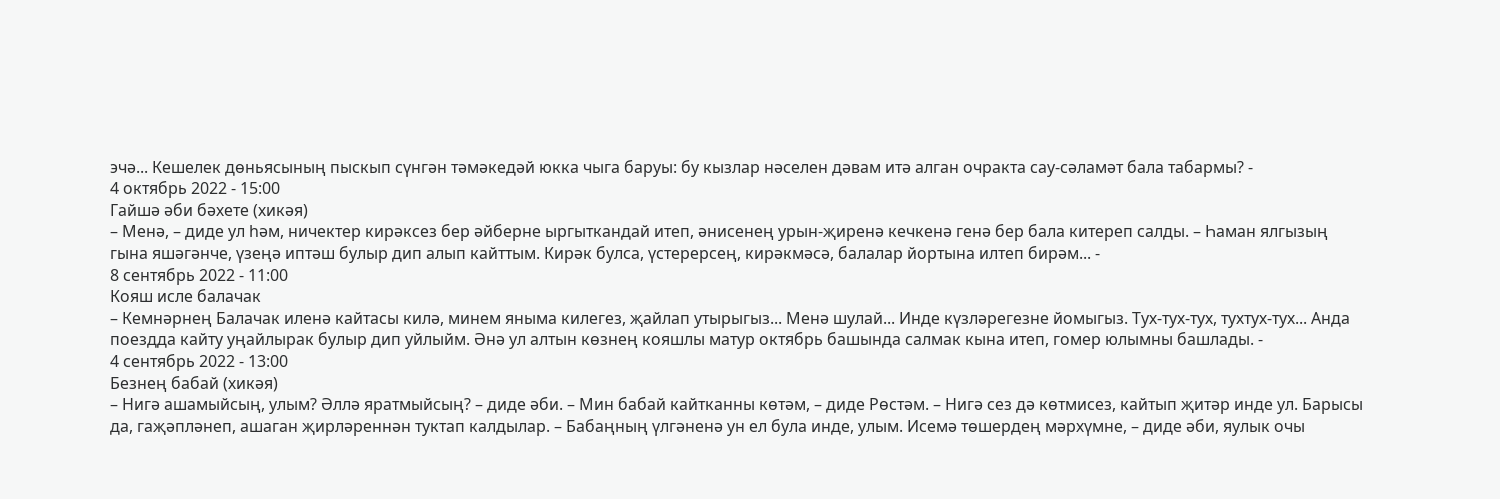эчә... Кешелек дөньясының пыскып сүнгән тәмәкедәй юкка чыга баруы: бу кызлар нәселен дәвам итә алган очракта сау-сәламәт бала табармы? -
4 октябрь 2022 - 15:00
Гайшә әби бәхете (хикәя)
– Менә, – диде ул һәм, ничектер кирәксез бер әйберне ыргыткандай итеп, әнисенең урын-җиренә кечкенә генә бер бала китереп салды. – Һаман ялгызың гына яшәгәнче, үзеңә иптәш булыр дип алып кайттым. Кирәк булса, үстерерсең, кирәкмәсә, балалар йортына илтеп бирәм... -
8 сентябрь 2022 - 11:00
Кояш исле балачак
– Кемнәрнең Балачак иленә кайтасы килә, минем яныма килегез, җайлап утырыгыз... Менә шулай... Инде күзләрегезне йомыгыз. Тух-тух-тух, тухтух-тух... Анда поездда кайту уңайлырак булыр дип уйлыйм. Әнә ул алтын көзнең кояшлы матур октябрь башында салмак кына итеп, гомер юлымны башлады. -
4 сентябрь 2022 - 13:00
Безнең бабай (хикәя)
– Нигә ашамыйсың, улым? Әллә яратмыйсың? – диде әби. – Мин бабай кайтканны көтәм, – диде Рөстәм. – Нигә сез дә көтмисез, кайтып җитәр инде ул. Барысы да, гаҗәпләнеп, ашаган җирләреннән туктап калдылар. – Бабаңның үлгәненә ун ел була инде, улым. Исемә төшердең мәрхүмне, – диде әби, яулык очы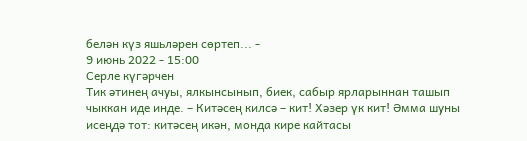белән күз яшьләрен сөртеп... -
9 июнь 2022 - 15:00
Серле күгәрчен
Тик әтинең ачуы, ялкынсынып, биек, сабыр ярларыннан ташып чыккан иде инде. – Китәсең килсә – кит! Хәзер үк кит! Әмма шуны исеңдә тот: китәсең икән, монда кире кайтасы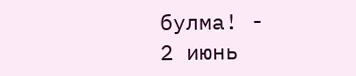булма! -
2 июнь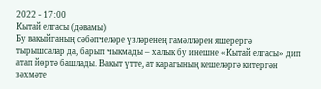2022 - 17:00
Кытай елгасы (дәвамы)
Бу вакыйганың сәбәпчеләре үзләренең гамәлләрен яшерергә тырышсалар да, барып чыкмады – халык бу инешне «Кытай елгасы» дип атап йөртә башлады. Вакыт үтте, ат карагының кешеләргә китергән зәхмәте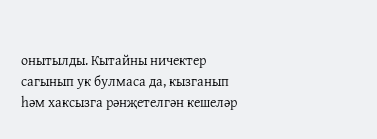онытылды. Кытайны ничектер сагынып ук булмаса да, кызганып һәм хаксызга рәнҗетелгән кешеләр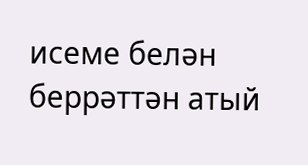исеме белән беррәттән атый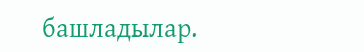башладылар.